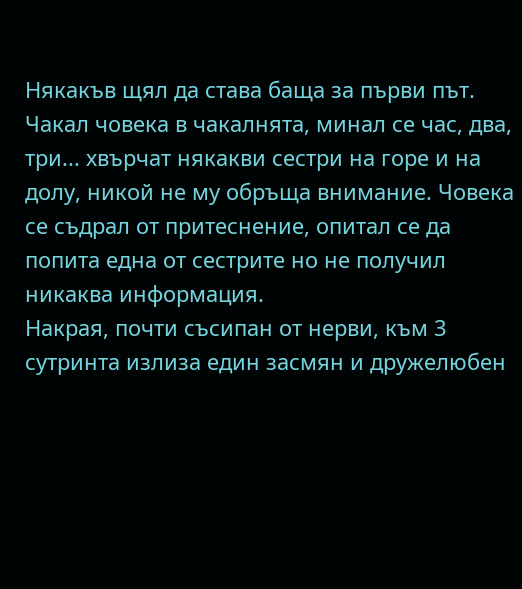Някакъв щял да става баща за първи път. Чакал човека в чакалнята, минал се час, два, три... хвърчат някакви сестри на горе и на долу, никой не му обръща внимание. Човека се съдрал от притеснение, опитал се да попита една от сестрите но не получил никаква информация.
Накрая, почти съсипан от нерви, към 3 сутринта излиза един засмян и дружелюбен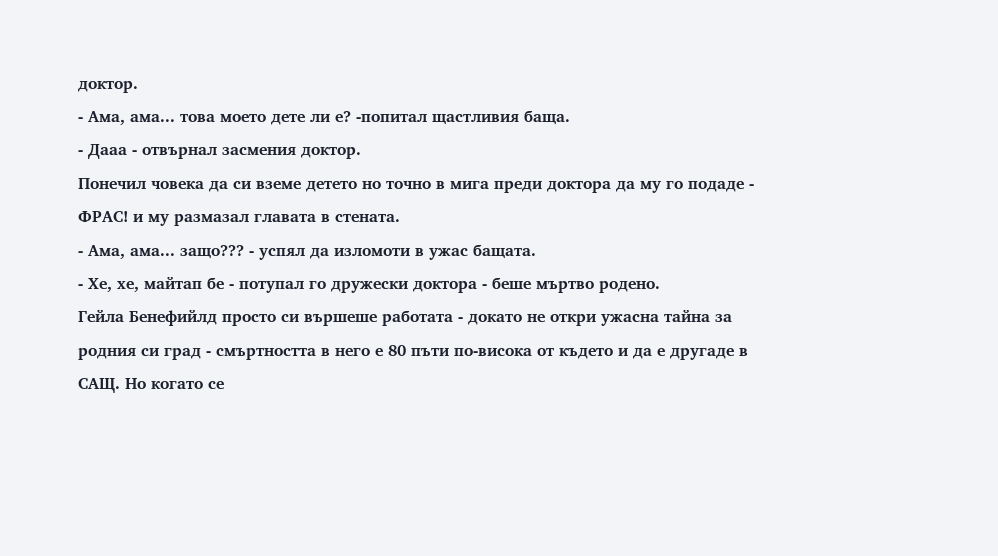доктор.
- Ама, ама... това моето дете ли е? -попитал щастливия баща.
- Дааа - отвърнал засмения доктор.
Понечил човека да си вземе детето но точно в мига преди доктора да му го подаде - ФРАС! и му размазал главата в стената.
- Ама, ама... защо??? - успял да изломоти в ужас бащата.
- Хе, хе, майтап бе - потупал го дружески доктора - беше мъртво родено.
Гейла Бенефийлд просто си вършеше работата - докато не откри ужасна тайна за родния си град - смъртността в него е 80 пъти по-висока от където и да е другаде в САЩ. Но когато се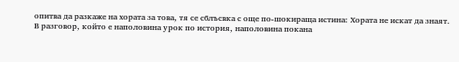опитва да разкаже на хората за това, тя се сблъсвка с още по-шокираща истина: Хората не искат да знаят. В разговор, който е наполовина урок по история, наполовина покана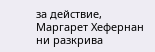за действие, Маргарет Хефернан ни разкрива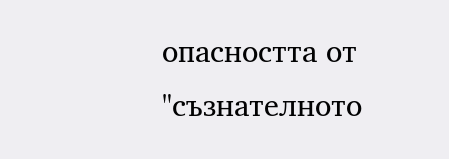опасността от "съзнателното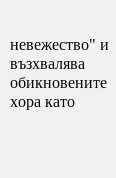невежество" и възхвалява обикновените хора като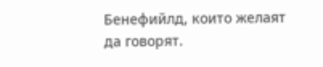Бенефийлд, които желаят да говорят.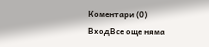Коментари (0)
ВходВсе още няма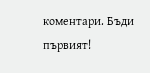коментари. Бъди първият!